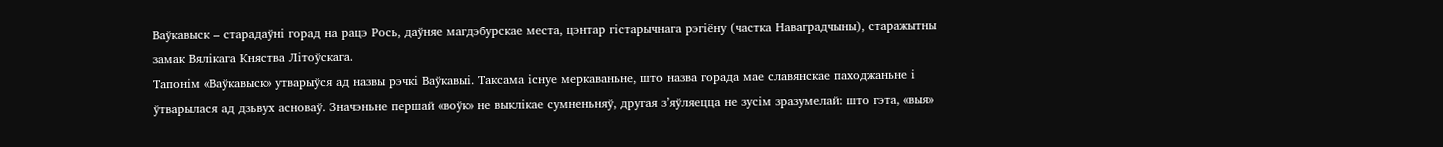Ваўкавыск – старадаўні горад на рацэ Рось, даўняе магдэбурскае места, цэнтар гістарычнага рэгіёну (частка Наваградчыны), старажытны замак Вялікага Княства Літоўскага.
Тапонім «Ваўкавыск» утварыўся ад назвы рэчкі Ваўкавыі. Таксама існуе меркаваньне, што назва горада мае славянскае паходжаньне і ўтварылася ад дзьвух асноваў. Значэньне першай «воўк» не выклікае сумненьняў, другая з’яўляецца не зусім зразумелай: што гэта, «выя»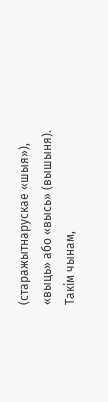(старажытнарускае «шыя»), «выць» або «высь» (вышыня). Такім чынам,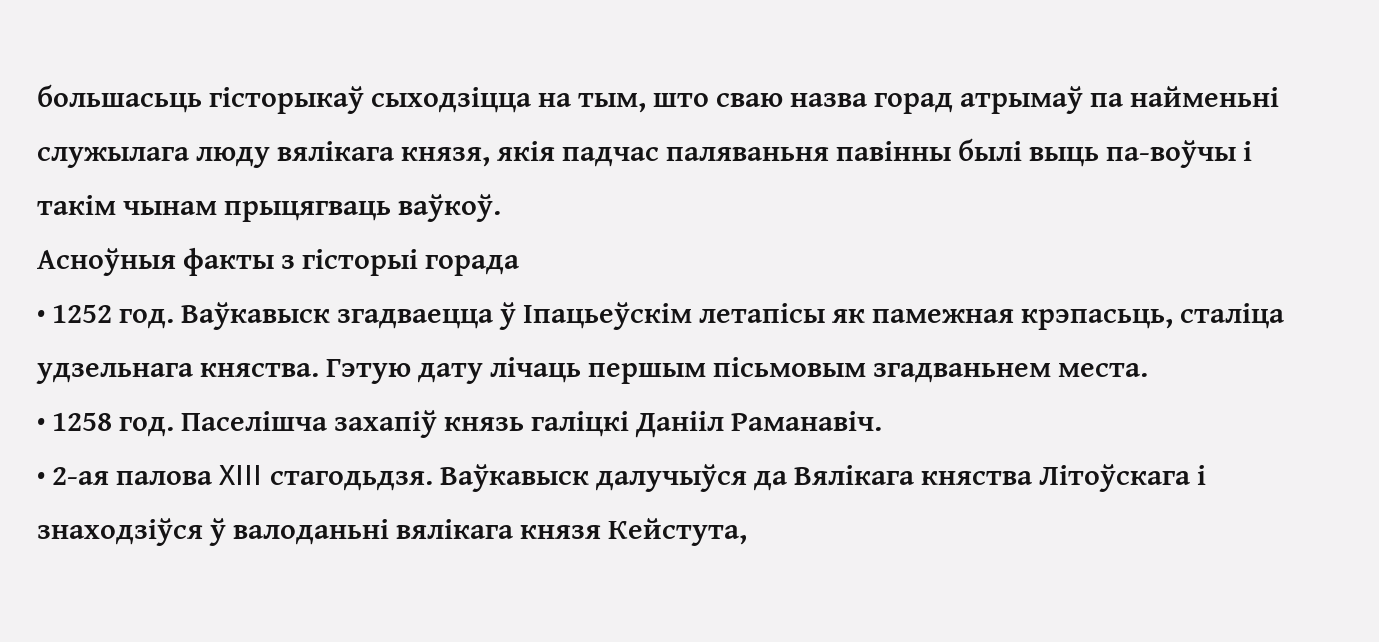большасьць гісторыкаў сыходзіцца на тым, што сваю назва горад атрымаў па найменьні служылага люду вялікага князя, якія падчас паляваньня павінны былі выць па-воўчы і такім чынам прыцягваць ваўкоў.
Асноўныя факты з гісторыі горада
• 1252 год. Ваўкавыск згадваецца ў Іпацьеўскім летапісы як памежная крэпасьць, сталіца удзельнага княства. Гэтую дату лічаць першым пісьмовым згадваньнем места.
• 1258 год. Паселішча захапіў князь галіцкі Даніiл Раманавіч.
• 2-ая палова XIII стагодьдзя. Ваўкавыск далучыўся да Вялікага княства Літоўскага і знаходзіўся ў валоданьні вялікага князя Кейстута,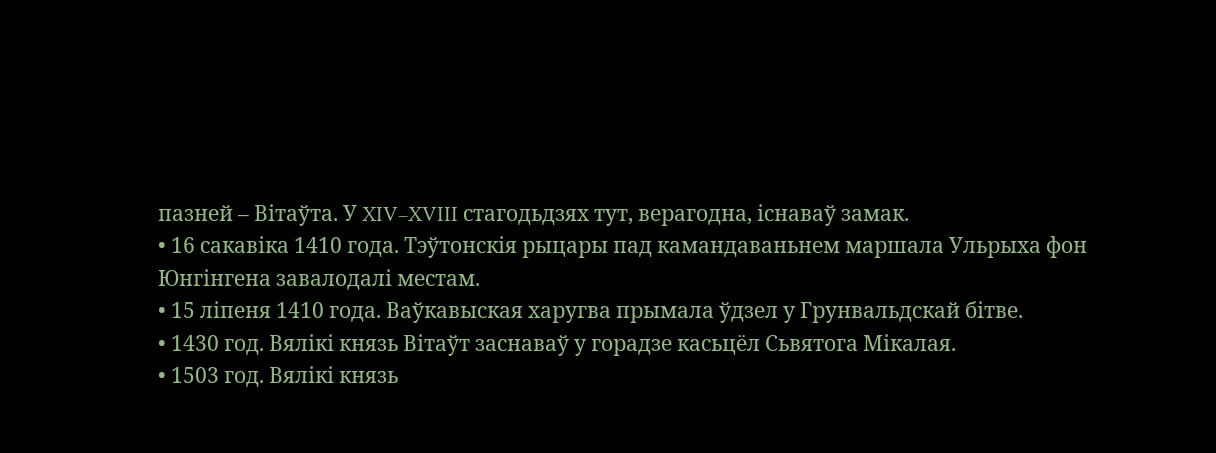пазней – Вітаўта. У XIV–XVIII стагодьдзях тут, верагодна, існаваў замак.
• 16 сакавіка 1410 года. Тэўтонскія рыцары пад камандаваньнем маршала Ульрыха фон Юнгінгена завалодалі местам.
• 15 ліпеня 1410 года. Ваўкавыская харугва прымала ўдзел у Грунвальдскай бітве.
• 1430 год. Вялікі князь Вітаўт заснаваў у горадзе касьцёл Сьвятога Мікалая.
• 1503 год. Вялікі князь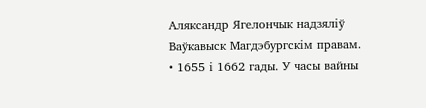Аляксандр Ягелончык надзяліў Ваўкавыск Магдэбургскім правам.
• 1655 і 1662 гады. У часы вайны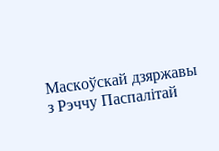Маскоўскай дзяржавы з Рэччу Паспалітай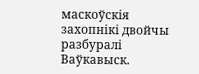маскоўскія захопнікі двойчы разбуралі Ваўкавыск.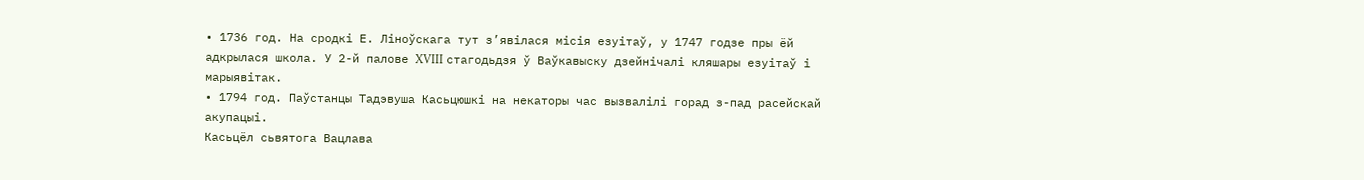• 1736 год. На сродкі Е. Ліноўскага тут з’явілася місія езуітаў, у 1747 годзе пры ёй адкрылася школа. У 2-й палове XVIII стагодьдзя ў Ваўкавыску дзейнічалі кляшары езуітаў і марыявітак.
• 1794 год. Паўстанцы Тадэвуша Касьцюшкі на некаторы час вызвалілі горад з-пад расейскай акупацыі.
Касьцёл сьвятога Вацлава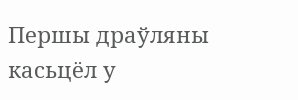Першы драўляны касьцёл у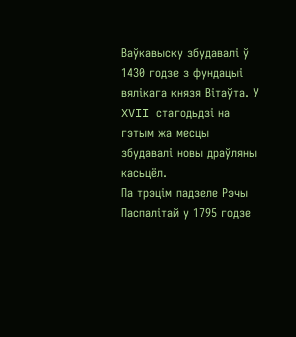Ваўкавыску збудавалі ў 1430 годзе з фундацыі вялікага князя Вітаўта. У XVII стагодьдзi на гэтым жа месцы збудавалі новы драўляны касьцёл.
Па трэцім падзеле Рэчы Паспалітай у 1795 годзе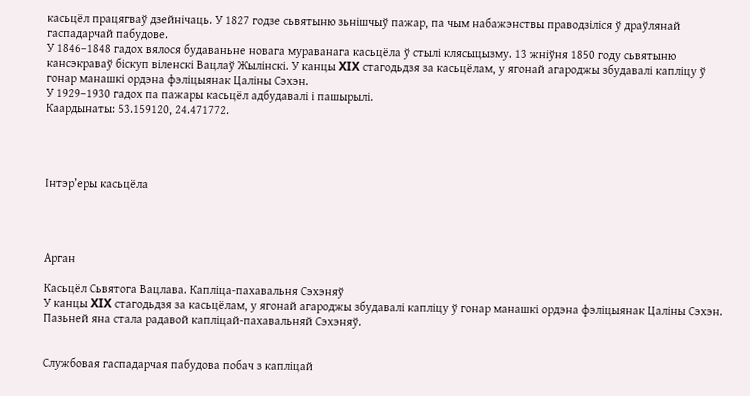касьцёл працягваў дзейнічаць. У 1827 годзе сьвятыню зьнішчыў пажар, па чым набажэнствы праводзіліся ў драўлянай гаспадарчай пабудове.
У 1846–1848 гадох вялося будаваньне новага мураванага касьцёла ў стылi клясыцызму. 13 жніўня 1850 году сьвятыню кансэкраваў біскуп віленскі Вацлаў Жылінскі. У канцы XIX стагодьдзя за касьцёлам, у ягонай агароджы збудавалі капліцу ў гонар манашкі ордэна фэліцыянак Цаліны Сэхэн.
У 1929–1930 гадох па пажары касьцёл адбудавалі і пашырылі.
Каардынаты: 53.159120, 24.471772.




Iнтэр’еры касьцёла




Арган

Касьцёл Сьвятога Вацлава. Каплiца-пахавальня Сэхэняў
У канцы XIX стагодьдзя за касьцёлам, у ягонай агароджы збудавалі капліцу ў гонар манашкі ордэна фэліцыянак Цаліны Сэхэн. Пазьней яна стала радавой капліцай-пахавальняй Сэхэняў.


Службовая гаспадарчая пабудова побач з капліцай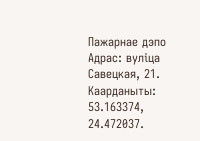Пажарнае дэпо
Адрас: вулiца Савецкая, 21. Каарданыты: 53.163374, 24.472037.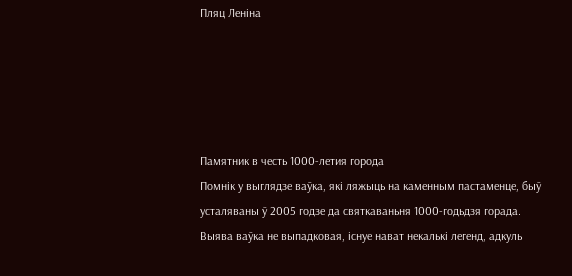Пляц Ленiна





Памятник в честь 1000-летия города
Помнік у выглядзе ваўка, які ляжыць на каменным пастаменце, быў усталяваны ў 2005 годзе да святкаваньня 1000-годьдзя горада. Выява ваўка не выпадковая, існуе нават некалькі легенд, адкуль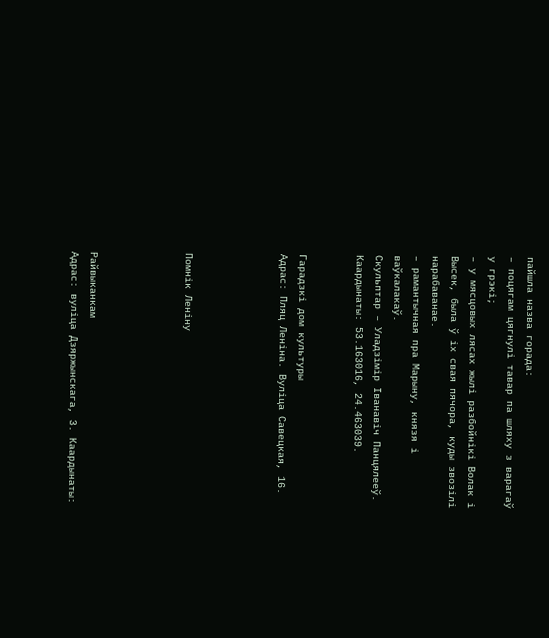пайшла назва горада:
– поцягам цягнулі тавар па шляху з варагаў у грэкі;
– у мясцовых лясах жылі разбойнікі Волак і Высек, была ў іх свая пячора, куды звозілі нарабаванае.
– рамантычная пра Марыну, князя і ваўкалакаў.
Скульптар – Уладзімір Іванавіч Панцялееў.
Каардынаты: 53.163016, 24.463039.


Гарадзкi дом культуры
Адрас: Пляц Ленiна. Вулiца Савецкая, 16.




Помнiк Ленiну




Райвыканкам
Адрас: вулiца Дзяржынскага, 3. Каардынаты: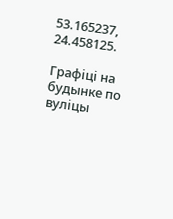53.165237, 24.458125.

Графiцi на будынке по вулiцы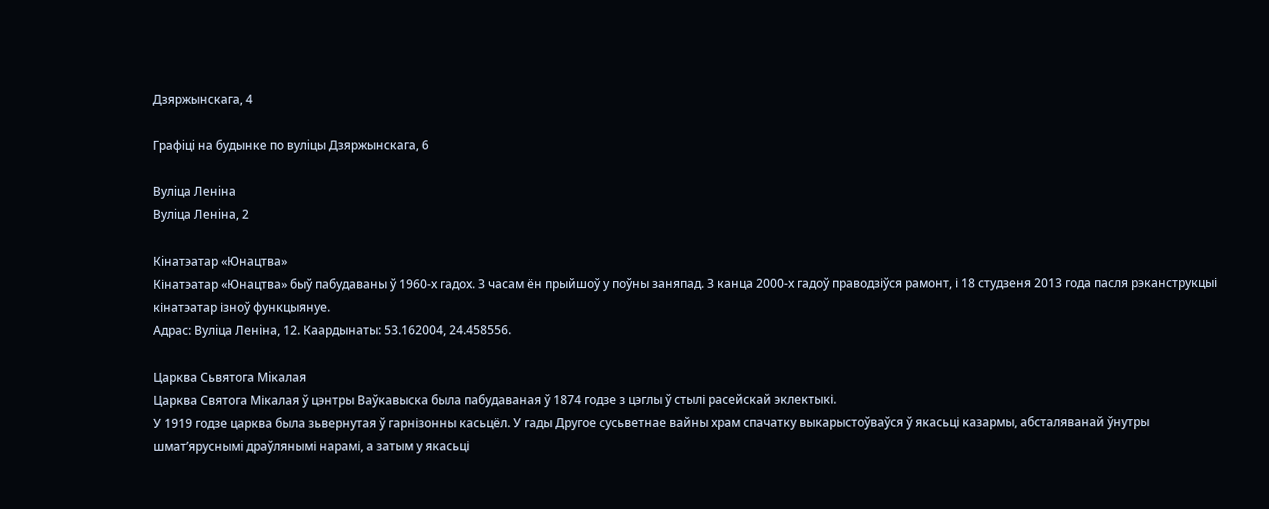Дзяржынскага, 4

Графiцi на будынке по вулiцы Дзяржынскага, 6

Вулiца Ленiна
Вулiца Ленiна, 2

Кiнатэатар «Юнацтва»
Кінатэатар «Юнацтва» быў пабудаваны ў 1960-х гадох. З часам ён прыйшоў у поўны заняпад. З канца 2000-х гадоў праводзіўся рамонт, і 18 студзеня 2013 года пасля рэканструкцыі кінатэатар ізноў функцыянуе.
Адрас: Вулiца Ленiна, 12. Каардынаты: 53.162004, 24.458556.

Царква Сьвятога Мiкалая
Царква Святога Мікалая ў цэнтры Ваўкавыска была пабудаваная ў 1874 годзе з цэглы ў стылі расейскай эклектыкі.
У 1919 годзе царква была зьвернутая ў гарнізонны касьцёл. У гады Другое сусьветнае вайны храм спачатку выкарыстоўваўся ў якасьці казармы, абсталяванай ўнутры шмат’яруснымi драўлянымі нарамі, а затым у якасьці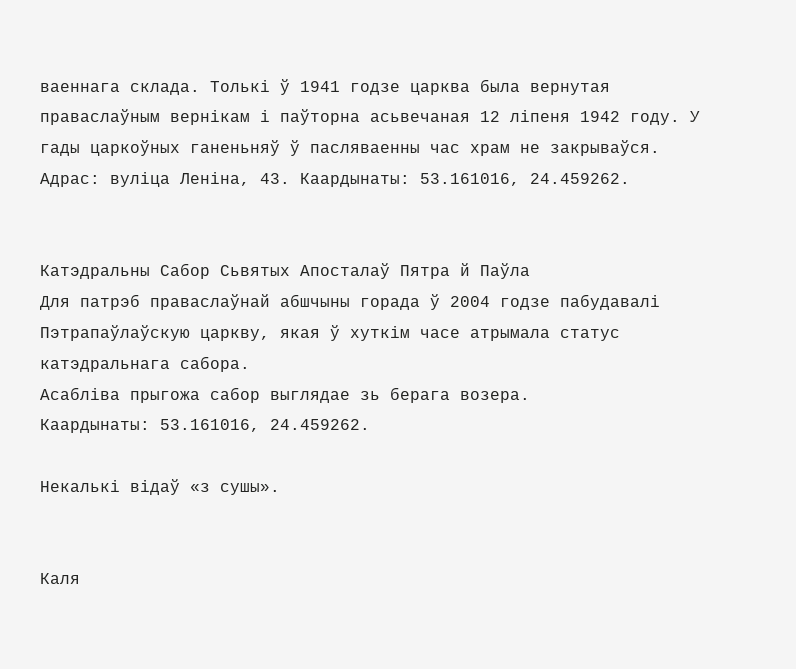ваеннага склада. Толькі ў 1941 годзе царква была вернутая праваслаўным вернікам і паўторна асьвечаная 12 ліпеня 1942 году. У гады царкоўных ганеньняў ў пасляваенны час храм не закрываўся.
Адрас: вулiца Ленiна, 43. Каардынаты: 53.161016, 24.459262.


Катэдральны Сабор Сьвятых Апосталаў Пятра й Паўла
Для патрэб праваслаўнай абшчыны горада ў 2004 годзе пабудавалі Пэтрапаўлаўскую царкву, якая ў хуткім часе атрымала статус катэдральнага сабора.
Асабліва прыгожа сабор выглядае зь берага возера.
Каардынаты: 53.161016, 24.459262.

Некалькі відаў «з сушы».


Каля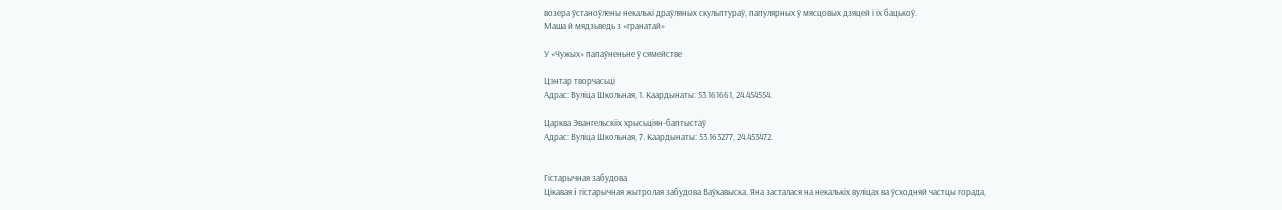возера ўстаноўлены некалькі драўляных скульптураў, папулярных ў мясцовых дзяцей і іх бацькоў.
Маша й мядзьведь з «гранатай»

У «Чужых» папаўненьне ў сямействе

Цэнтар творчасьцi
Адрас: Вулiца Школьная, 1. Каардынаты: 53.161661, 24.454554.

Царква Эвангельскiiх хрысьцiян-баптыстаў
Адрас: Вулiца Школьная, 7. Каардынаты: 53.163277, 24.453472.


Гiстарычная забудова
Цікавая i гістарычная жытролая забудова Ваўкавыска. Яна засталася на некалькіх вуліцах ва ўсходняй частцы горада,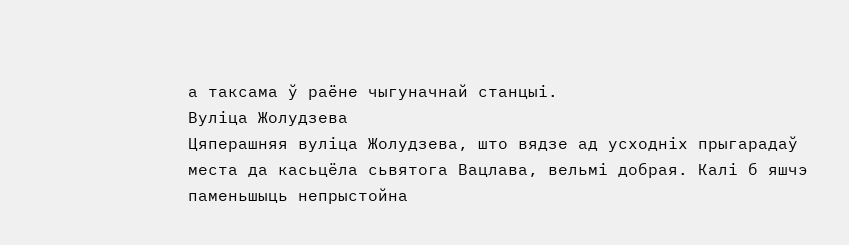а таксама ў раёне чыгуначнай станцыі.
Вулiца Жолудзева
Цяперашняя вуліца Жолудзева, што вядзе ад усходніх прыгарадаў места да касьцёла сьвятога Вацлава, вельмі добрая. Калі б яшчэ паменьшыць непрыстойна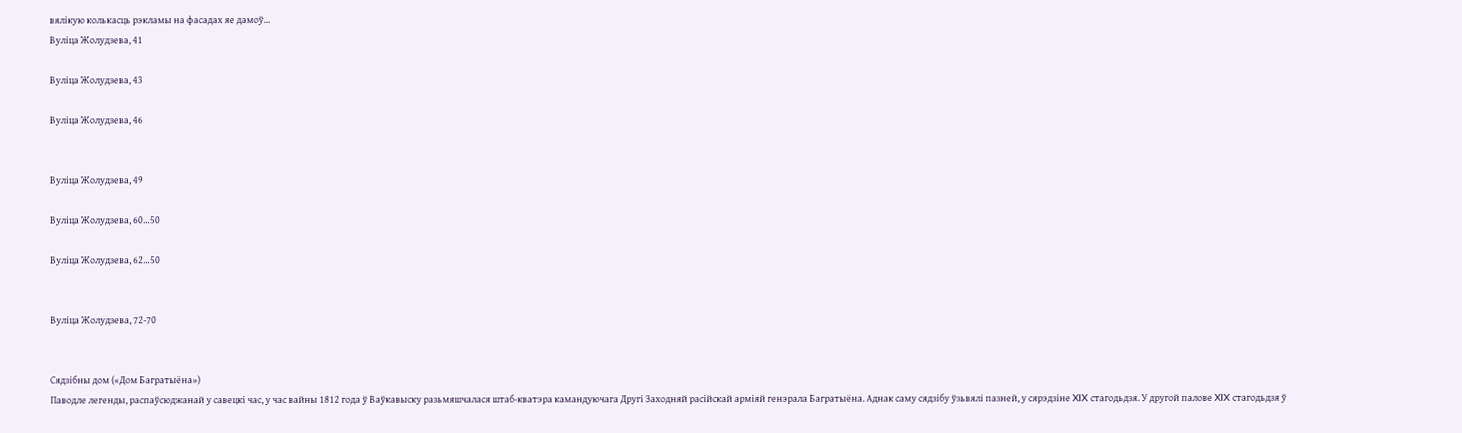вялікую колькасць рэкламы на фасадах яе дамоў…
Вулiца Жолудзева, 41

Вулiца Жолудзева, 43

Вулiца Жолудзева, 46


Вулiца Жолудзева, 49

Вулiца Жолудзева, 60…50

Вулiца Жолудзева, 62…50


Вулiца Жолудзева, 72-70


Сядзібны дом («Дом Багратыёна»)
Паводле легенды, распаўсюджанай у савецкі час, у час вайны 1812 года ў Ваўкавыску разьмяшчалася штаб-кватэра камандуючага Другі Заходняй расійскай арміяй генэрала Багратыёна. Аднак саму сядзібу ўзьвялі пазней, у сярэдзіне XIX стагодьдзя. У другой палове XIX стагодьдзя ў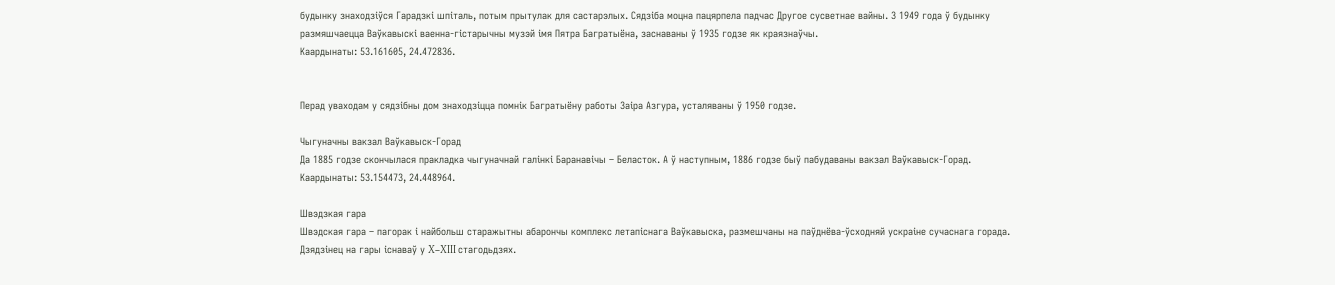будынку знаходзіўся Гарадзкі шпіталь, потым прытулак для састарэлых. Сядзіба моцна пацярпела падчас Другое сусветнае вайны. З 1949 года ў будынку размяшчаецца Ваўкавыскі ваенна-гістарычны музэй імя Пятра Багратыёна, заснаваны ў 1935 годзе як краязнаўчы.
Каардынаты: 53.161605, 24.472836.


Перад уваходам у сядзібны дом знаходзіцца помнік Багратыёну работы Заіра Азгура, усталяваны ў 1950 годзе.

Чыгуначны вакзал Ваўкавыск-Горад
Да 1885 годзе скончылася пракладка чыгуначнай галінкі Баранавічы – Беласток. А ў наступным, 1886 годзе быў пабудаваны вакзал Ваўкавыск-Горад.
Каардынаты: 53.154473, 24.448964.

Швэдзкая гара
Швэдская гара – пагорак і найбольш старажытны абарончы комплекс летапіснага Ваўкавыска, размешчаны на паўднёва-ўсходняй ускраіне сучаснага горада. Дзядзінец на гары існаваў у X–XIII стагодьдзях.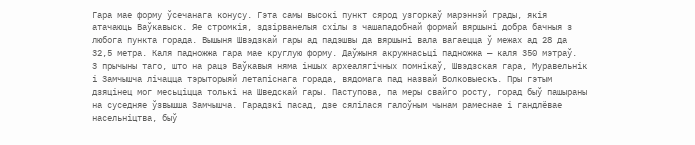Гара мае форму ўсечанага конусу. Гэта самы высокі пункт сярод узгоркаў марэннэй грады, якія атачаюць Ваўкавыск. Яе стромкія, здзірванелыя схілы з чашападобнай формай вяршыні добра бачныя з любога пункта горада. Вышыня Швэдзкай гары ад падэшвы да вяршыні вала вагаецца ў межах ад 28 да 32,5 метра. Каля падножжа гара мае круглую форму. Даўжыня акружнасьці падножжа — каля 350 мэтраў.
З прычыны таго, што на рацэ Ваўкавыя няма іншых археалягічных помнікаў, Швэдзская гара, Муравельнік і Замчышча лічацца тэрыторыяй летапіснага горада, вядомага пад назвай Волковыескъ. Пры гэтым дзяцінец мог месьцiцца толькі на Шведскай гары. Паступова, па меры свайго росту, горад быў пашыраны на суседняе ўзвышша Замчышча. Гарадзкі пасад, дзе сялілася галоўным чынам рамеснае і гандлёвае насельніцтва, быў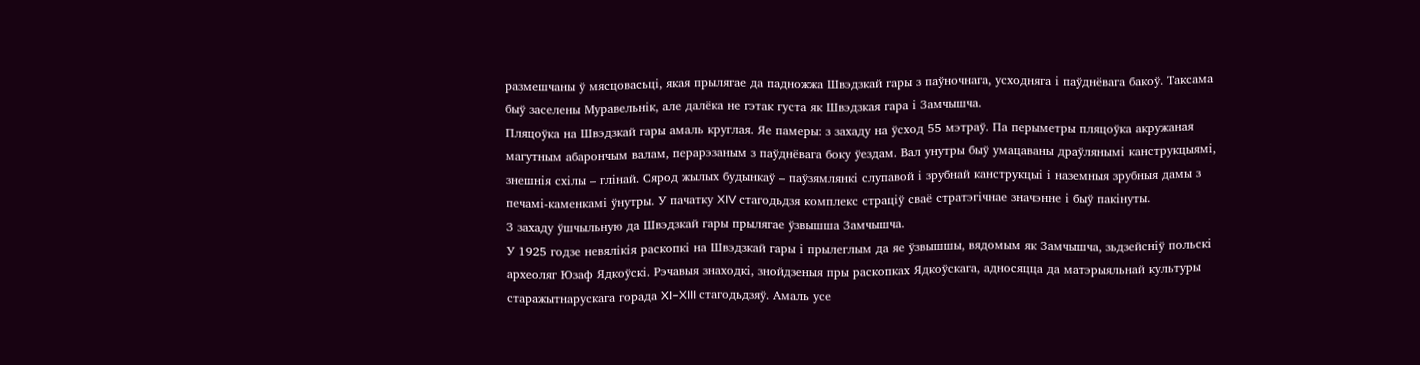размешчаны ў мясцовасьці, якая прылягае да падножжа Швэдзкай гары з паўночнага, усходняга і паўднёвага бакоў. Таксама быў заселены Муравельнік, але далёка не гэтак густа як Швэдзкая гара і Замчышча.
Пляцоўка на Швэдзкай гары амаль круглая. Яе памеры: з захаду на ўсход 55 мэтраў. Па перыметры пляцоўка акружаная магутным абарончым валам, перарэзаным з паўднёвага боку ўездам. Вал унутры быў умацаваны драўлянымі канструкцыямі, знешнія схілы – глінай. Сярод жылых будынкаў – паўзямлянкі слупавой і зрубнай канструкцыі і наземныя зрубныя дамы з печамі-каменкамі ўнутры. У пачатку XIV стагодьдзя комплекс страціў сваё стратэгічнае значэнне і быў пакінуты.
З захаду ўшчыльную да Швэдзкай гары прылягае ўзвышша Замчышча.
У 1925 годзе невялікія раскопкі на Швэдзкай гары і прылеглым да яе ўзвышшы, вядомым як Замчышча, зьдзейсніў польскі археоляг Юзаф Ядкоўскі. Рэчавыя знаходкі, знойдзеныя пры раскопках Ядкоўскага, адносяцца да матэрыяльнай культуры старажытнарускага горада XI–XIII стагодьдзяў. Амаль усе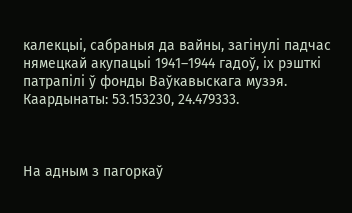калекцыі, сабраныя да вайны, загінулі падчас нямецкай акупацыі 1941–1944 гадоў, іх рэшткі патрапілі ў фонды Ваўкавыскага музэя.
Каардынаты: 53.153230, 24.479333.



На адным з пагоркаў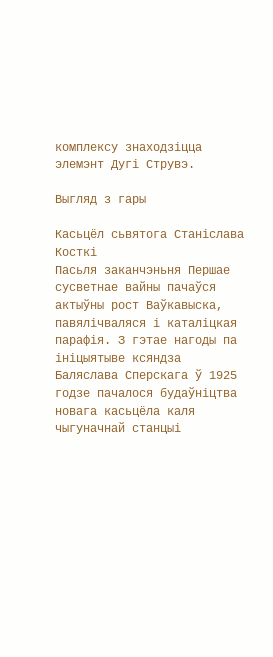комплексу знаходзiцца элемэнт Дугi Струвэ.

Выгляд з гары

Касьцёл сьвятога Станiслава Косткi
Пасьля заканчэньня Першае сусветнае вайны пачаўся актыўны рост Ваўкавыска, павялічваляся і каталіцкая парафія. З гэтае нагоды па ініцыятыве ксяндза Баляслава Сперскага ў 1925 годзе пачалося будаўніцтва новага касьцёла каля чыгуначнай станцыі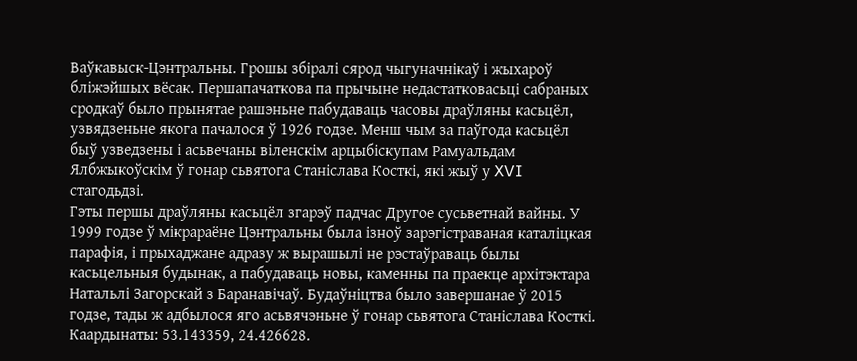Ваўкавыск-Цэнтральны. Грошы збіралі сярод чыгуначнікаў і жыхароў бліжэйшых вёсак. Першапачаткова па прычыне недастатковасьці сабраных сродкаў было прынятае рашэньне пабудаваць часовы драўляны касьцёл, узвядзеньне якога пачалося ў 1926 годзе. Менш чым за паўгода касьцёл быў узведзены і асьвечаны віленскім арцыбіскупам Рамуальдам Ялбжыкоўскiм ў гонар сьвятога Станіслава Косткі, які жыў у XVI стагодьдзі.
Гэты першы драўляны касьцёл згарэў падчас Другое сусьветнай вайны. У 1999 годзе ў мікрараёне Цэнтральны была iзноў зарэгістраваная каталіцкая парафія, і прыхаджане адразу ж вырашылі не рэстаўраваць былы касьцельныя будынак, а пабудаваць новы, каменны па праекце архiтэктара Натальлі Загорскай з Баранавічаў. Будаўніцтва было завершанае ў 2015 годзе, тады ж адбылося яго асьвячэньне ў гонар сьвятога Станіслава Косткі.
Каардынаты: 53.143359, 24.426628.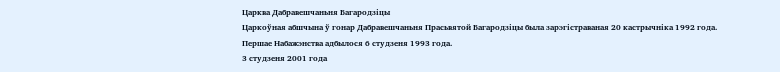Царква Дабравешчаньня Багародзіцы
Царкоўная абшчына ў гонар Дабравешчаньня Прасьвятой Багародзіцы была зарэгістраваная 20 кастрычніка 1992 года.
Першае Набажэнства адбылося 6 студзеня 1993 года.
3 студзеня 2001 года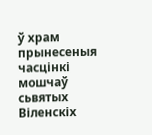ў храм прынесеныя часцінкі мошчаў сьвятых Віленскіх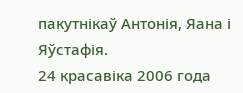пакутнікаў Антонія, Яана і Яўстафія.
24 красавіка 2006 года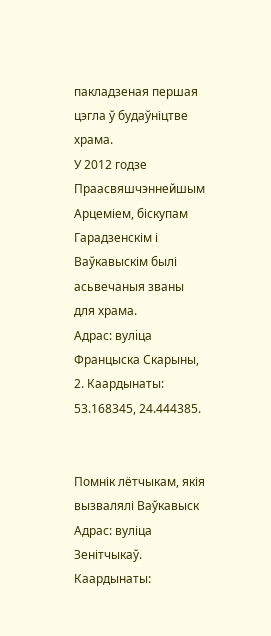пакладзеная першая цэгла ў будаўніцтве храма.
У 2012 годзе Праасвяшчэннейшым Арцеміем, біскупам Гарадзенскім і Ваўкавыскім былі асьвечаныя званы для храма.
Адрас: вулiца Францыска Скарыны, 2. Каардынаты: 53.168345, 24.444385.


Помнік лётчыкам, якія вызвалялі Ваўкавыск
Адрас: вуліца Зенітчыкаў. Каардынаты: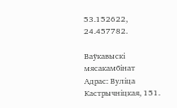53.152622, 24.457782.

Ваўкавыскi мясакамбiнат
Адрас: Вуліца Кастрычнiцкая, 151.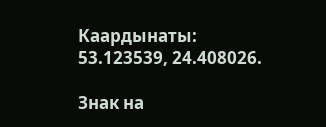Каардынаты: 53.123539, 24.408026.

Знак на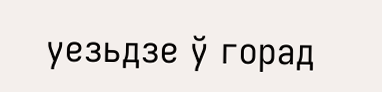уезьдзе ў горад